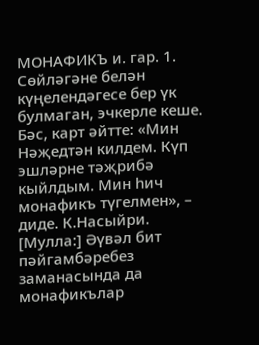МОНАФИКЪ и. гар. 1. Сөйләгәне белән күңелендәгесе бер үк булмаган, эчкерле кеше. Бәс, карт әйтте: «Мин Нәҗедтән килдем. Күп эшләрне тәҗрибә кыйлдым. Мин һич монафикъ түгелмен», – диде. К.Насыйри. [Мулла:] Әүвәл бит пәйгамбәребез заманасында да монафикълар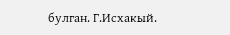булган. Г.Исхакый.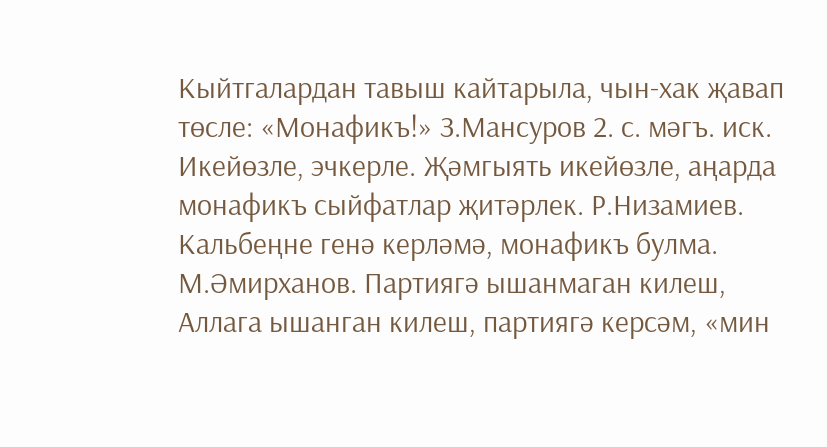Кыйтгалардан тавыш кайтарыла, чын-хак җавап төсле: «Монафикъ!» З.Мансуров 2. с. мәгъ. иск. Икейөзле, эчкерле. Җәмгыять икейөзле, аңарда монафикъ сыйфатлар җитәрлек. Р.Низамиев. Кальбеңне генә керләмә, монафикъ булма. М.Әмирханов. Партиягә ышанмаган килеш, Аллага ышанган килеш, партиягә керсәм, «мин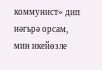коммунист» дип нәгьрә орсам, мин икейөзле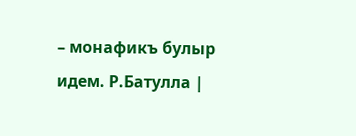– монафикъ булыр идем. Р.Батулла |